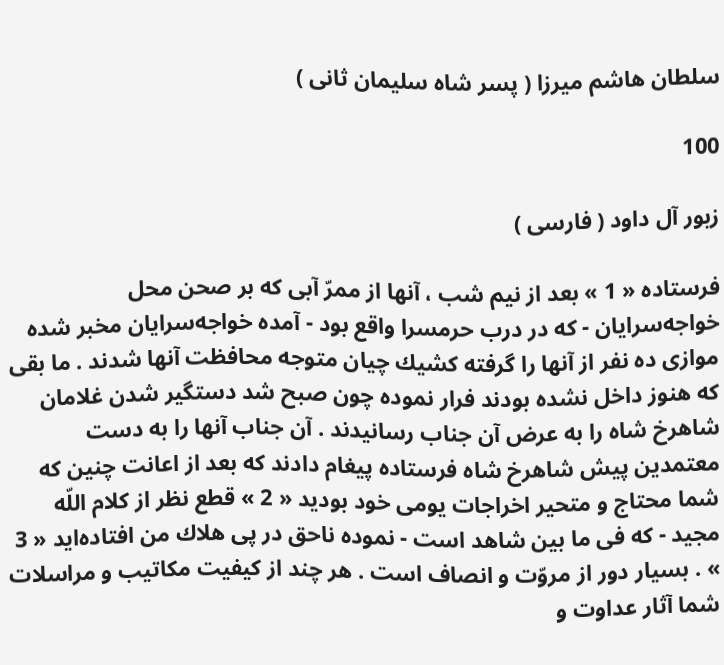سلطان هاشم ميرزا ( پسر شاه سليمان ثانى )

100

زبور آل داود ( فارسى )

فرستاده « 1 » بعد از نيم شب ، آنها از ممرّ آبى كه بر صحن محل خواجه‌سرايان - كه در درب حرمسرا واقع بود - آمده خواجه‌سرايان مخبر شده موازى ده نفر از آنها را گرفته كشيك چيان متوجه محافظت آنها شدند . ما بقى كه هنوز داخل نشده بودند فرار نموده چون صبح شد دستگير شدن غلامان شاهرخ شاه را به عرض آن جناب رسانيدند . آن جناب آنها را به دست معتمدين پيش شاهرخ شاه فرستاده پيغام دادند كه بعد از اعانت چنين كه شما محتاج و متحير اخراجات يومى خود بوديد « 2 » قطع نظر از كلام اللّه مجيد - كه فى ما بين شاهد است - نموده ناحق در پى هلاك من افتاده‌ايد « 3 » . بسيار دور از مروّت و انصاف است . هر چند از كيفيت مكاتيب و مراسلات شما آثار عداوت و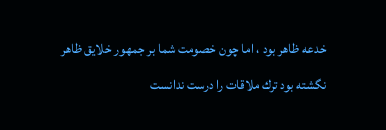خدعه ظاهر بود ، اما چون خصومت شما بر جمهور خلايق ظاهر نگشته بود ترك ملاقات را درست ندانست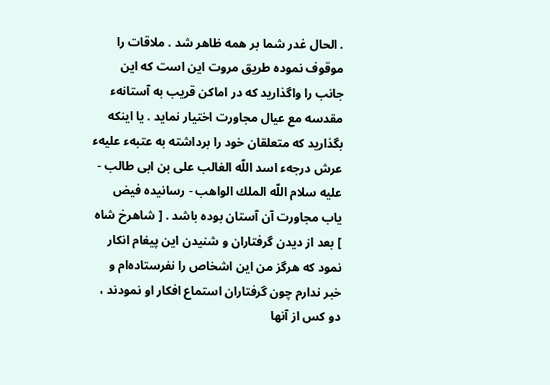. الحال غدر شما بر همه ظاهر شد . ملاقات را موقوف نموده طريق مروت اين است كه اين جانب را واگذاريد كه در اماكن قريب به آستانهء مقدسه مع عيال مجاورت اختيار نمايد . يا اينكه بگذاريد كه متعلقان خود را برداشته به عتبهء عليهء عرش درجهء اسد اللّه الغالب على بن ابى طالب - عليه سلام اللّه الملك الواهب - رسانيده فيض ياب مجاورت آن آستان بوده باشد . [ شاهرخ شاه ] بعد از ديدن گرفتاران و شنيدن اين پيغام انكار نمود كه هرگز من اين اشخاص را نفرستاده‌ام و خبر ندارم چون گرفتاران استماع افكار او نمودند ، دو كس از آنها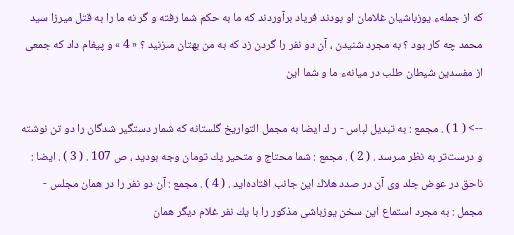كه از جملهء يوزباشيان غلامان او بودند فرياد برآوردند كه ما به حكم شما رفته و گر نه ما را به قتل ميرزا سيد محمد چه كار بود ؟ به مجرد شنيدن ، آن دو نفر را گردن زد كه به من بهتان مىزنيد ؟ « 4 » و پيغام داد كه جمعى از مفسدين شيطان طلب در ميانهء ما و شما اين

--> ( 1 ) . مجمع : به تبديل لباس - ر ك ايضا به مجمل التواريخ گلستانه كه شمار دستگير شدگان را دو تن نوشته و درست‌تر به نظر مىرسد . ( 2 ) . مجمع : شما محتاج و متحير يك تومان وجه بوديد ، ص 107 . ( 3 ) . ايضا : ناحق در عوض جلد وى آن در صدد هلاك اين جانب افتاده‌ايد . ( 4 ) . مجمع : آن دو نفر را در همان مجلس - مجمل : به مجرد استماع اين سخن يوزباشى مذكور را با يك نفر غلام ديگر همان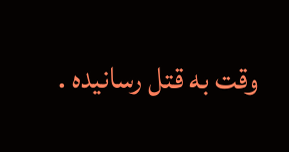وقت به قتل رسانيده .